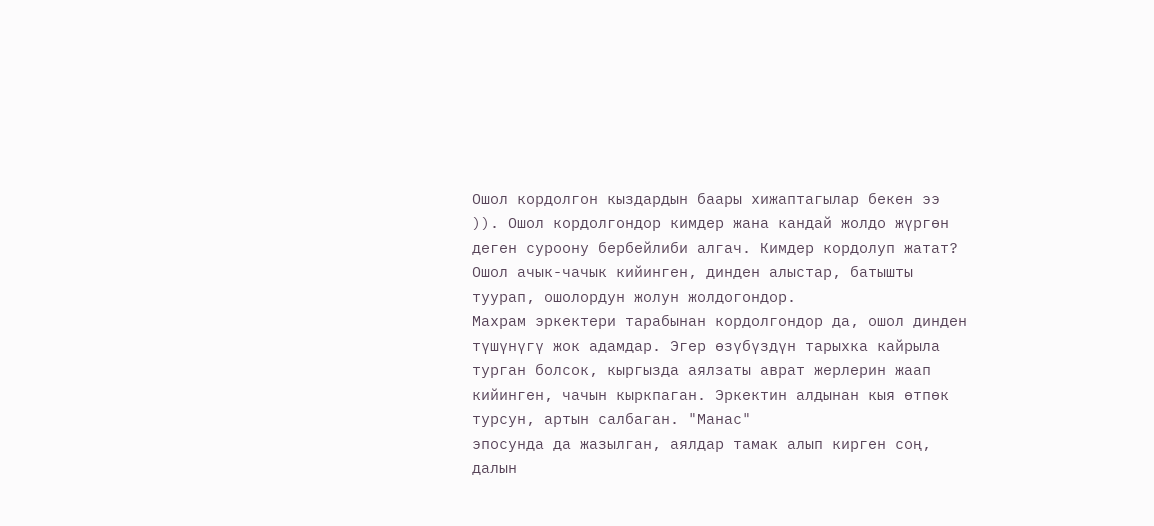Ошол кордолгон кыздардын баары хижаптагылар бекен ээ )). Ошол кордолгондор кимдер жана кандай жолдо жүргөн деген суроону бербейлиби алгач. Кимдер кордолуп жатат? Ошол ачык-чачык кийинген, динден алыстар, батышты туурап, ошолордун жолун жолдогондор.
Махрам эркектери тарабынан кордолгондор да, ошол динден түшүнүгү жок адамдар. Эгер өзүбүздүн тарыхка кайрыла турган болсок, кыргызда аялзаты аврат жерлерин жаап кийинген, чачын кыркпаган. Эркектин алдынан кыя өтпөк турсун, артын салбаган. "Манас"
эпосунда да жазылган, аялдар тамак алып кирген соң, далын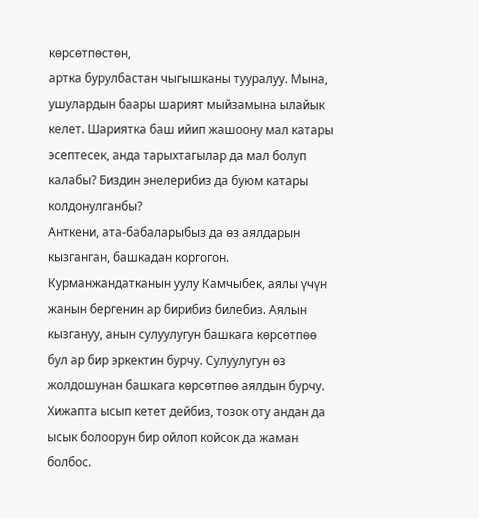көрсөтпөстөн,
артка бурулбастан чыгышканы тууралуу. Мына, ушулардын баары шарият мыйзамына ылайык келет. Шариятка баш ийип жашоону мал катары эсептесек, анда тарыхтагылар да мал болуп калабы? Биздин энелерибиз да буюм катары колдонулганбы?
Анткени, ата-бабаларыбыз да өз аялдарын кызганган, башкадан коргогон. Курманжандатканын уулу Камчыбек, аялы үчүн жанын бергенин ар бирибиз билебиз. Аялын кызгануу, анын сулуулугун башкага көрсөтпөө бул ар бир эркектин бурчу. Сулуулугун өз жолдошунан башкага көрсөтпөө аялдын бурчу. Хижапта ысып кетет дейбиз, тозок оту андан да ысык болоорун бир ойлоп койсок да жаман болбос.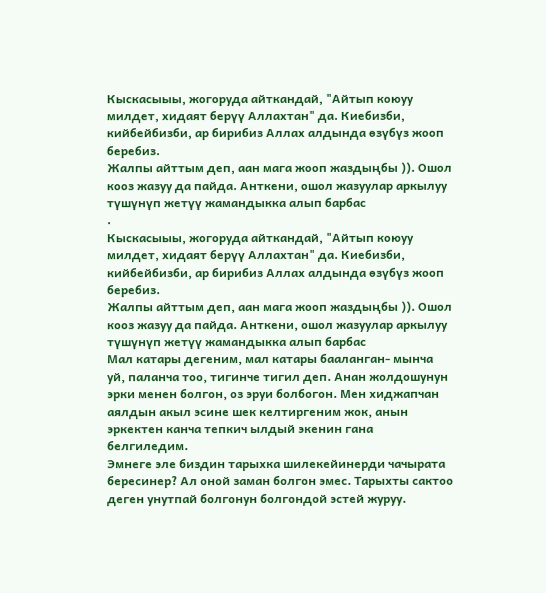Кыскасыыы, жогоруда айткандай, "Айтып коюуу милдет, хидаят берүү Аллахтан" да. Киебизби, кийбейбизби, ар бирибиз Аллах алдында өзүбүз жооп беребиз.
Жалпы айттым деп, аан мага жооп жаздыңбы )). Ошол кооз жазуу да пайда. Анткени, ошол жазуулар аркылуу түшүнүп жетүү жамандыкка алып барбас
.
Кыскасыыы, жогоруда айткандай, "Айтып коюуу милдет, хидаят берүү Аллахтан" да. Киебизби, кийбейбизби, ар бирибиз Аллах алдында өзүбүз жооп беребиз.
Жалпы айттым деп, аан мага жооп жаздыңбы )). Ошол кооз жазуу да пайда. Анткени, ошол жазуулар аркылуу түшүнүп жетүү жамандыкка алып барбас
Мал катары дегеним, мал катары бааланган- мынча уй, паланча тоо, тигинче тигил деп. Анан жолдошунун эрки менен болгон, оз эруи болбогон. Мен хиджапчан аялдын акыл эсине шек келтиргеним жок, анын эркектен канча тепкич ылдый экенин гана белгиледим.
Эмнеге эле биздин тарыхка шилекейинерди чачырата бересинер? Ал оной заман болгон эмес. Тарыхты сактоо деген унутпай болгонун болгондой эстей журуу.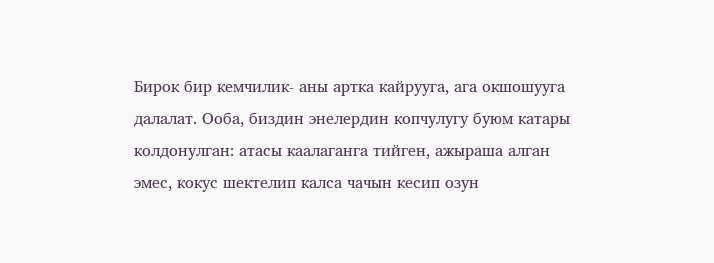Бирок бир кемчилик- аны артка кайрууга, ага окшошууга далалат. Ооба, биздин энелердин копчулугу буюм катары колдонулган: атасы каалаганга тийген, ажыраша алган эмес, кокус шектелип калса чачын кесип озун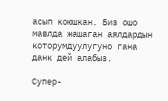асып коюшкан. Биз ошо мавлда жашаган аялдардын которумдуулугуно гана данк дей алабыз.

Супер-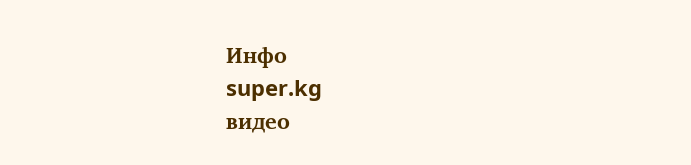Инфо
super.kg
видео